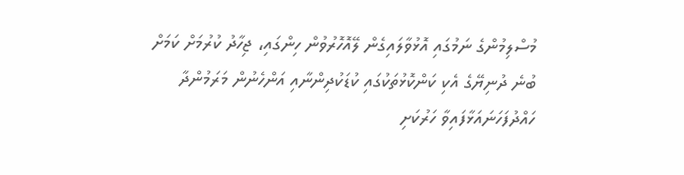މުސްލިމުންގެ ނަމުގައި އޮޅުވާލައިގެން ލޭއޮހޮރުވުން ހިންގައި، ޖިހާދު ކުރުމަށް ކަމަށް ބުނެ ދުނިޔޭގެ އެކި ކަންކޮޅުތަކުގައި ކުޑަކުދިންނާއި އަންހެނުން މަރަމުންދާ ހައްދުފަހަނައަޅާފައިވާ ހަރުކަށި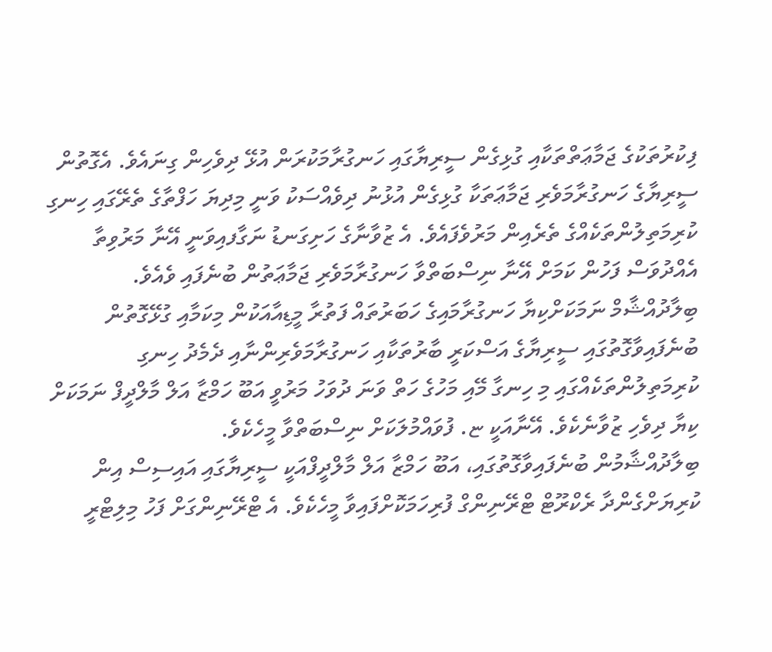ފިކުރުތަކުގެ ޖަމާޢަތްތަކާއި ގުޅިގެން ސީރިޔާގައި ހަނގުރާމަކުރަން އުޅޭ ދިވެހިން ގިނައެވެ. އެގޮތުން ސީރިޔާގެ ހަނގުރާމަވެރި ޖަމާޢަތަކާ ގުޅިގެން އުޅުނު ދިވެއްސަކު ވަނީ މިދިޔަ ހަފްތާގެ ތެރޭގައި ހިނގި ކުރިމަތިލުންތަކެއްގެ ތެރެއިން މަރުވެފައެވެ. އެ ޒުވާނާގެ ހަށިގަނޑު ނަގާފއިވަނީ އޭނާ މަރުވިތާ އެއްދުވަސް ފަހުން ކަމަށް އޭނާ ނިސްބަތްވާ ހަނގުރާމަވެރި ޖަމާޢަތުން ބުނެފައި ވެއެވެ.
ބިލާދުއްޝާމް ނަމަކަށްކިޔާ ހަނގުރާމައިގެ ހަބަރުތައް ފަތުރާ މީޑިއާއަކުން މިކަމާއި ގުޅޭގޮތުން ބުނެފައިވާގޮތުގައި ސީރިޔާގެ އަސްކަރީ ބާރުތަކާއި ހަނގުރާމަވެރިންނާއި ދެމެދު ހިނގި ކުރިމަތިލުންތަކެއްގައި މި ހިނގާ މޭއި މަހުގެ ހަތް ވަނަ ދުވަހު މަރުވީ އަބޫ ހަމްޒާ އަލް މާލްދީފް ނަމަކަށް ކިޔާ ދިވެހި ޒުވާނެކެވެ. އޭނާއަކީ ޏ. ފުވައްމުލަކަށް ނިސްބަތްވާ މީހެކެވެ.
ބިލާދުއްޝާމުން ބުނެފައިވާގޮތުގައި، އަބޫ ހަމްޒާ އަލް މާލްދީފްއަކީ ސީރިޔާގައި އައިސިސް އިން ކުރިޔަށްގެންދާ ރެކްރޫޓް ޓްރޭނިންގް ފުރިހަމަކޮށްފައިވާ މީހެކެވެ. އެ ޓްރޭނިންގަށް ފަހު މިލިޓްރީ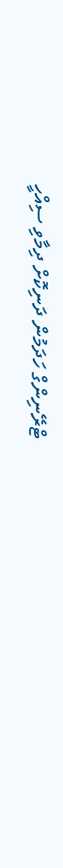ޓްރޭނިންގް ހަދަމުން ދަނިކޮށް ދިމާވި ސިއްހީ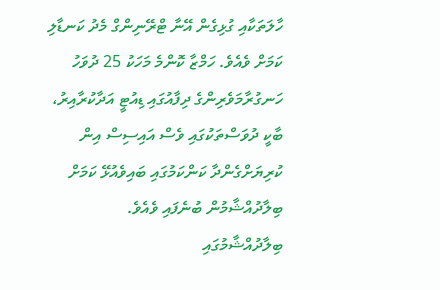ހާލަތަކާއި ގުޅިގެން އޭނާ ޓްރޭނިންގް މެދު ކަނޑާލި ކަމަށް ވެއެވެ. ހަމްޒާ ކޮންމެ މަހަކު 25 ދުވަހު ހަނގުރާމަވެރިންގެ ދިފާއުގައި ޑިއުޓީ އަދާކުރާއިރު، ބާކީ ދުވަސްތަކުގައި ވެސް އައިސިސް އިން ކުރިޔަށްގެންދާ ކަންކަމުގައި ބައިވެއުޅޭ ކަމަށް ބިލާދުއްޝާމުން ބުނެފައި ވެއެވެ.
ބިލާދުއްޝާމުގައި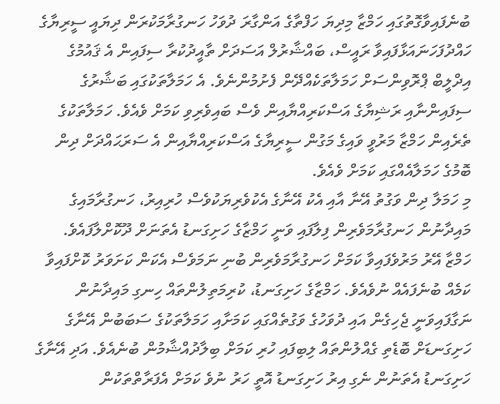ބުނެފައިވާގޮތުގައި ހަމްޒާ މިދިޔަ ހަފްތާގެ އަންގާރަ ދުވަހު ހަނގުރާމަކުރަން ދިޔައީ ސީރިޔާގެ ހައްދުފަހަނައަޅާފައިވާ ރައީސް، ބައްޝާރުލް އަސަދަށް ތާއީދުކުރާ ސިފައިން އެ ޤައުމުގެ އިދްލީބް ޕްރޮވިންސަށް ހަމަލާތަކެއްދޭން ފެށުމުންނެވެ. އެ ހަމަލާތަކުގައި ބަޝާރުގެ ސިފައިންނާއި ރަޝިޔާގެ އަސްކަރިއްޔާއިން ވެސް ބައިވެރިވި ކަމަށް ވެއެވެ. ހަމަލާތަކުގެ ތެރެއިން ހަމްޒާ މަރުވީ ވައިގެ މަގުން ސީރިޔާގެ އަސްކަރިއްޔާއިން އެ ސަރަޙައްދަށް ދިން ބޮމުގެ ހަމަލާއެއްގައި ކަމަށް ވެއެވެ.
މި ހަމަލާ ދިން ވަގުތު އޭނާ އާއި އެކު އޭނާގެ އެކުވެރިޔަކުވެސް ހުރިއިރު، ހަނގުރާމައިގެ މައިދާނުން ހަނގުރާމަވެރިން ފިލާފައި ވަނީ ހަމްޒާގެ ހަށިގަނޑު އެތަނަށް ދޫކޮށްލާފައެވެ. ހަމްޒާ އޭރު މަރުވެފައިވާ ކަމަށް ހަނގުރާމަވެރިން ބުނި ނަމަވެސް އެކަން ކަށަވަރު ކޮށްފައިވާ ކަމެއް ބުނެފައެއް ނުވެއެވެ. ހަމްޒާގެ ހަށިގަނޑު، ކުރިމަތިލުންތައް ހިނގި މައިދާނުން ނަގާފައިވަނީ ޖެހިގެން އައި ދުވަހުގެ ވަގުތެއްގައި ކަމަށާއި ހަމަލާތަކުގެ ސަބަބުން އޭނާގެ ހަށިގަނޑަށް ބޮޑެތި ގެއްލުންތައް ލިބިފައި ހުރި ކަމަށް ބިލާދުއްޝާމުން ބުނެއެވެ. އަދި އޭނާގެ ހަށިގަނޑު އެތަނުން ނެގި އިރު ހަށިގަނޑު އޮތީ ހަރު ނުވެ ކަމަށް އެފަރާތްތަކުން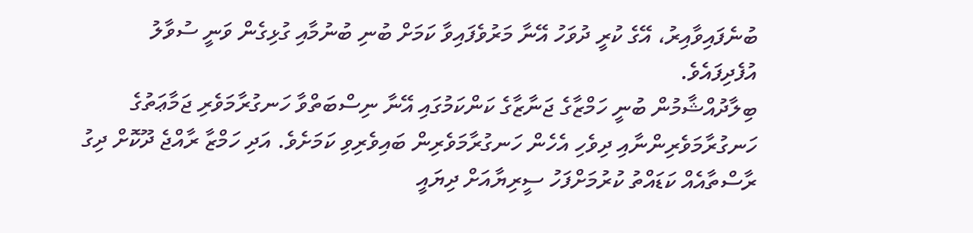ބުނެފައިވާއިރު، އޭގެ ކުރީ ދުވަހު އޭނާ މަރުވެފައިވާ ކަމަށް ބުނި ބުނުމާއި ގުޅިގެން ވަނީ ސުވާލު އުފެދިފައެވެ.
ބިލާދުއްޝާމުން ބުނީ ހަމްޒާގެ ޖަނާޒާގެ ކަންކަމުގައި އޭނާ ނިސްބަތްވާ ހަނގުރާމަވެރި ޖަމާޢަތުގެ ހަނގުރާމަވެރިންނާއި ދިވެހި އެހެން ހަނގުރާމަވެރިން ބައިވެރިވި ކަމަށެވެ. އަދި ހަމްޒާ ރާއްޖެ ދޫކޮށް ދިގު ރާސްތާއެއް ކަޑައްތު ކުރުމަށްފަހު ސީރިޔާއަށް ދިޔައީ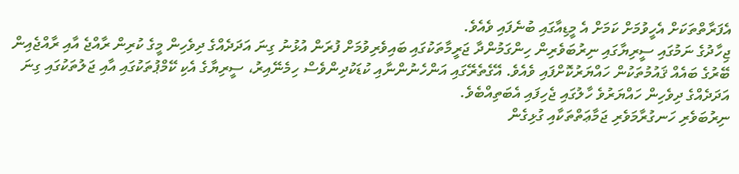އެފަރާތްތަކަށް އެހީވުމަށް ކަމަށް އެ މީޑިއާގައި ބުނެފައި ވެއެވެ.
ޖިހާދުގެ ނަމުގައި ސީރިޔާގައި ނިރުބަވެރިން ހިންގަމުންދާ ޖަރީމާތަކުގައި ބައިވެރިވުމަށް ފުރަން އުޅުނު ގިނަ އަދަދެއްގެ ދިވެހިން މީގެ ކުރިން ރާއްޖެ އާއި ރާއްޖެއިން ބޭރުގެ ބައެއް ޤައުމުތަކުން ހައްޔަރުކޮށްފައި ވެއެވެ. އޭގެތެރޭގައި އަންހެނުންނާއި ކުޑަކުދިންވެސް ހިމެނޭއިރު، ސީރިޔާގެ އެކި ކޭމްޕުތަކުގައި އާއި ޖަލުތަކުގައި ގިނަ އަދަދެއްގެ ދިވެހިން ހައްޔަރުވެ ހާލުގައި ޖެހިފައި އެބަތިއްބެވެ.
ނިރުބަވެރި ހަނގުރާމަވެރި ޖަމާޢަތްތަކާއި ގުޅިގެން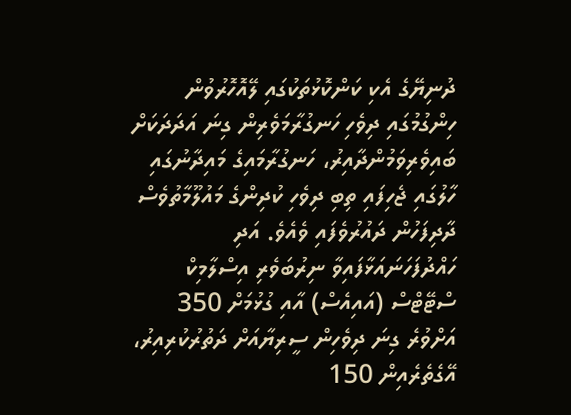ދުނިޔޭގެ އެކި ކަންކޮޅުތަކުގައި ލޭއޮހޮރުވުން ހިންގުމުގައި ދިވެހި ހަނގުރާމަވެރިން ގިނަ އަދަދަކަށް ބައިވެރިވަމުންދާއިރު، ހަނގުރާމައިގެ މައިދާނުގައި ހާލުގައި ޖެހިފައި ތިބި ދިވެހި ކުދިންގެ މައުލޫމާތުވެސް ދާދިފަހުން ދައުރުވެފައި ވެއެވެ. އަދި ހައްދުފަހަނައަޅާފައިވާ ނިރުބަވެރި އިސްލާމިކް ސްޓޭޓްސް (އައިއެސް) އާއި ގުޅުމަށް 350 އަށްވުރެ ގިނަ ދިވެހިން ސީރިޔާއަށް ދަތުރުކުރިއިރު، އޭގެތެރެއިން 150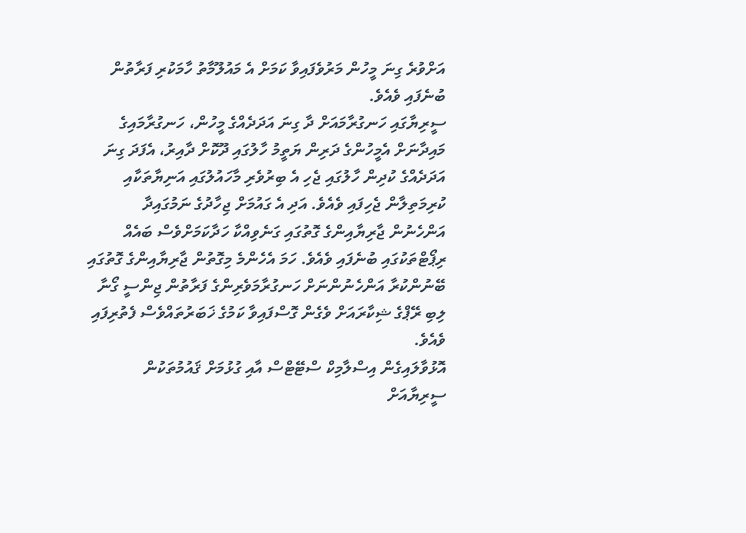އަށްވުރެ ގިނަ މީހުން މަރުވެފައިވާ ކަމަށް އެ މައުލޫމާތު ހާމަކުރި ފަރާތުން ބުނެފައި ވެއެވެ.
ސީރިޔާގައި ހަނގުރާމައަށް ދާ ގިނަ އަދަދެއްގެ މީހުން، ހަނގުރާމައިގެ މައިދާނަށް އެމީހުންގެ ދަރިން ޔަތީމު ހާލުގައި ދޫކޮށް ދާއިރު، އެފަދަ ގިނަ އަދަދެއްގެ ކުދިން ހާލުގައި ޖެހި އެ ބިރުވެރި މާހައުލުގައި އަނިޔާތަކާއި ކުރިމަތިލާން ޖެހިފައި ވެއެވެ. އަދި އެ ގައުމަށް ޖިހާދުގެ ނަމުގައިދާ އަންހެނުން ޖާރިޔާއިންގެ ގޮތުގައި ގަނެވިއްކާ ހަދާކަމަށްވެސް ބައެއް ރިޕޯޓްތަކުގައި ބުނެފައި ވެއެވެ. ހަމަ އެހެންމެ މިގޮތުން ޖާރިޔާއިންގެ ގޮތުގައި ބޭނުންކުރާ އަންހެނުންނަށް ހަނގުރާމަވެރިންގެ ފަރާތުން ޖިންސީ ގޯނާ ލިބި ރޭޕްގެ ޝިކާރައަށް ވެގެން ގޮސްފައިވާ ކަމުގެ ޚަބަރުތައްވެސް ފެތުރިފައި ވެއެވެ.
އޮޅުވާލައިގެން އިސްލާމިކް ސްޓޭޓްސް އާއި ގުޅުމަށް ޤައުމުތަކުން ސީރިޔާއަށް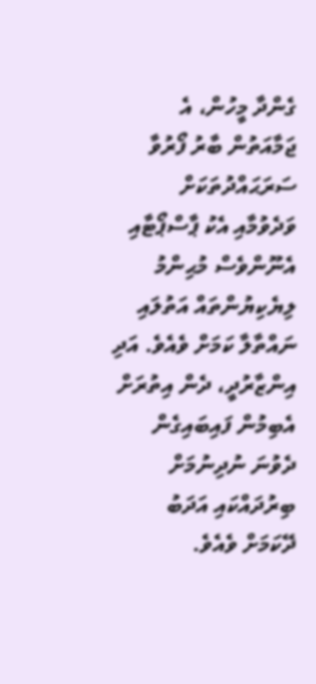ގެންދާ މީހުން، އެ ޖަމާއަތުން ބާރު ފޯރުވާ ސަރަޙައްދުތަކަށް ވަދެވުމާއި އެކު ޕާސްޕޯޓާއި އެނޫންވެސް މުޙިންމު ލިޔެކިޔުންތައް އަތުލައި ނައްތާލާ ކަމަށް ވެއެވެ. އަދި އިންޒާރުދީ، ދެން އިތުރަށް އެބިމުން ފައިބައިގެން ދެވުނަ ނުދިނުމަށް ބިރުދައްކައި އަދަބު ދޭކަމަށް ވެއެވެ.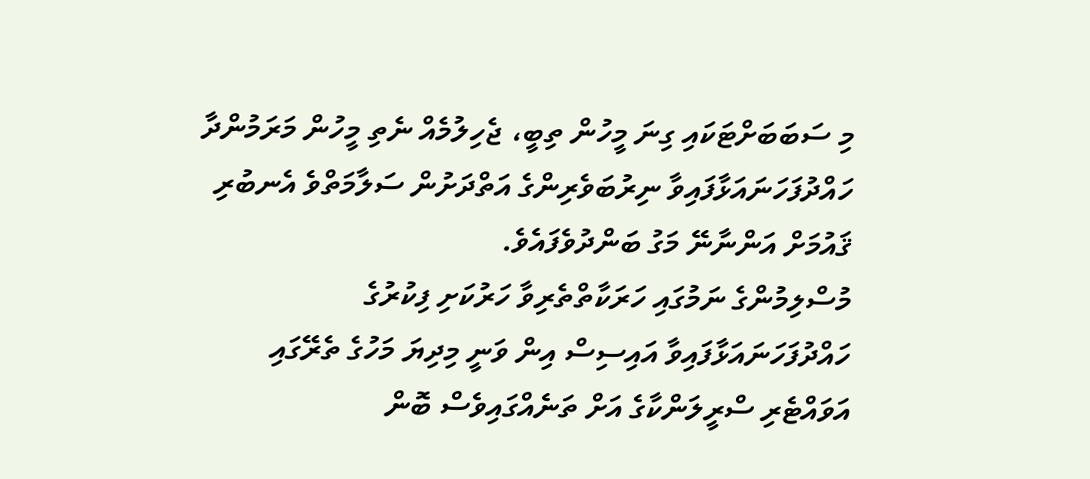މި ސަބަބަށްޓަކައި ގިނަ މީހުން ތިބީ، ޖެހިލުމެއް ނެތި މީހުން މަރަމުންދާ ހައްދުފަހަނައަޅާފައިވާ ނިރުބަވެރިންގެ އަތްދަށުން ސަލާމަތްވެ އެނބުރި ޤައުމަށް އަންނާނޭ މަގު ބަންދުވެފައެވެ.
މުސްލިމުންގެ ނަމުގައި ހަރަކާތްތެރިވާ ހަރުކަށި ފިކުރުގެ ހައްދުފަހަނައަޅާފައިވާ އައިސިސް އިން ވަނީ މިދިޔަ މަހުގެ ތެރޭގައި އަވައްޓެރި ސްރީލަންކާގެ އަށް ތަނެއްގައިވެސް ބޮން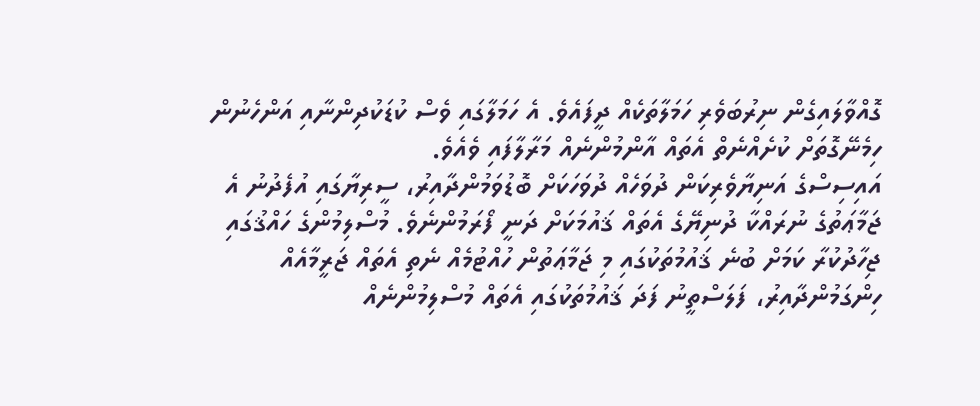ގޮއްވާލައިގެން ނިރުބަވެރި ހަމަލާތަކެއް ދީފައެވެ. އެ ހަމަލާގައި ވެސް ކުޑަކުދިންނާއި އަންހެނުން ހިމެނޭގޮތަށް ކުށެއްނެތް އެތައް އާންމުންނެއް މަރާލާފައި ވެއެވެ.
އައިސިސްގެ އަނިޔާވެރިކަން ދުވަހެއް ދުވަހަކަށް ބޮޑުވަމުންދާއިރު، ސީރިޔާގައި އުފެދުނު އެ ޖަމާޢަތުގެ ނުރައްކާ ދުނިޔޭގެ އެތައް ޤައުމަކަށް ދަނީ ފޯރަމުންނެވެ. މުސްލިމުންގެ ހައްޤުގައި ޖިހާދުކުރާ ކަމަށް ބުނެ ޤައުމުތަކުގައި މި ޖަމާޢަތުން ހުއްޓުމެއް ނެތި އެތައް ޖަރީމާއެއް ހިންގަމުންދާއިރު، ފަލަސްތީނު ފަދަ ޤައުމުތަކުގައި އެތައް މުސްލިމުންނެއް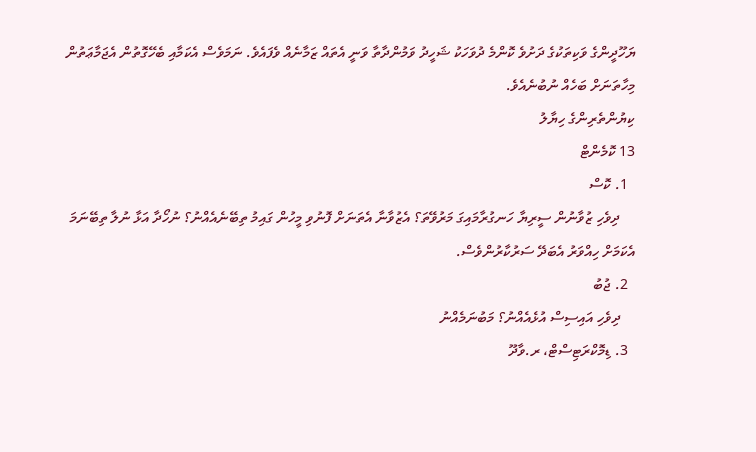ޔަހޫދީންގެ ވަކިތަކުގެ ދަށުވެ ކޮންމެ ދުވަހަކު ޝަހީދު ވަމުންދާތާ ވަނީ އެތައް ޒަމާނެއް ވެފައެވެ. ނަމަވެސް އެކަމާއި ބެހޭގޮތުން އެޖަމާޢަތުން މިހާތަނަށް ބަހެއް ނުބުނެއެވެ.
ކިޔުންތެރިންގެ ހިޔާލު
13 ކޮމެންޓް
  1. ކޮސް
    ދިވެހި ޒުވާނުން ސީރިޔާ ހަނގުރާމައިގަ މަރުވޭތަ؟ އެޒުވާނާ އެތަނަށް ފޮނުވި މީހުން ގައިމު ތިބޭނެއެއްނު؟ ނުހޯދާ އަޅާ ނުލާ ތިބޭނަމަ އެކަމަށް ހިއްވަރު އެބަދޭ ސަރުކާރުންވެސް.
  2. ޖުބު
    ދިވެހި އައިސިސް އުޅެއެއްނު؟ މަބުނަމެއްނު
  3. ޑިމޮކްރަޓިސްޓް، ރ.ވާދޫ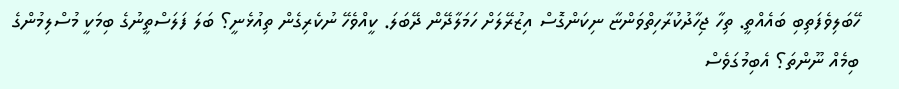ހޭބަލިވެފަތިބި ބައެއްތީ. ތިހާ ޖިހާދުކުރާހިތްވަންޏާ ނިކަންގޮސް އިޒުރޭލަށް ހަމަލާދޭން ދޭބަލަ. ކީއްވެހޭ ނުކެރިގެން ތިއުޅެނީ؟ ބަލަ ފަލަސްތީނުގެ ބިމަކީ މުސްލިމުންގެ ބިމެއް ނޫންތަ؟ އެބިމުގަވެސް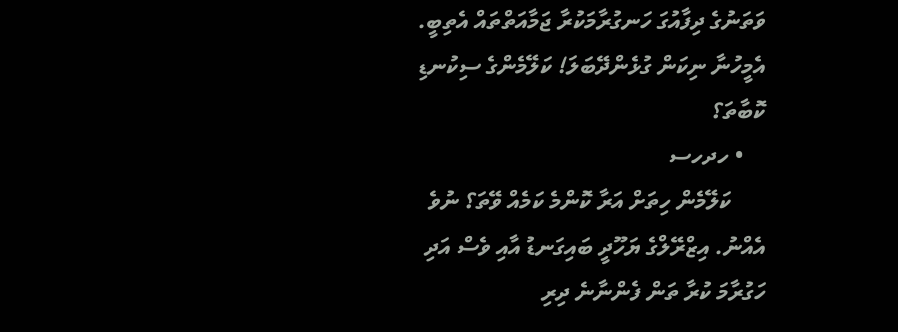ވަތަނުގެ ދިފާއުގަ ހަނގުރާމަކުރާ ޖަމާއަތްތައް އެތިބީ. އެމީހުނާ ނިކަން ގުޅެންދޭބަލަ! ކަލޭމެންގެ ސިކުނޑި ކޮބާތަ؟
    • ހދހސ
      ކަލޭމެން ހިތަށް އަރާ ކޮންމެ ކަމެއް ވޭތަ؟ ނުވެ އެއްނު. އިޒްރޭލްގެ ޔަހޫދީ ބައިގަނޑު އާއި ވެސް އަދި ހަގުރާމަ ކުރާ ތަން ފެންނާނެ ދިރި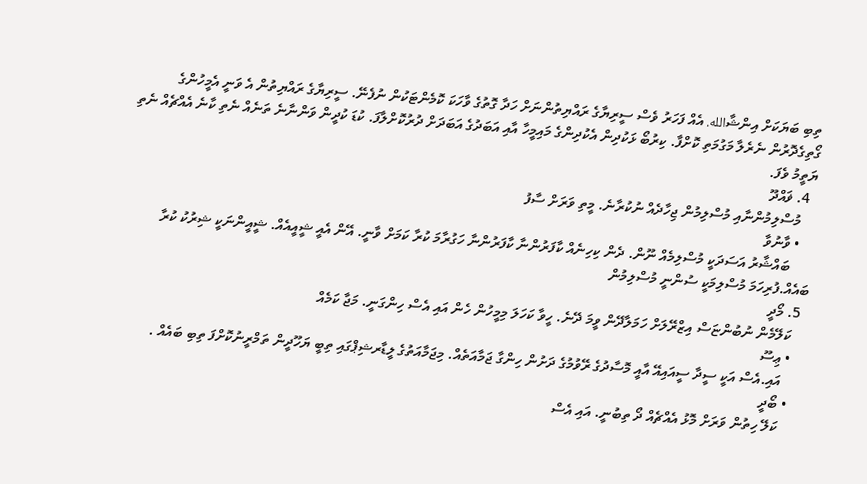ތިބި ބަޔަކަށް އިންޝާالله. އެއް ފަހަރު ވެސް ސީރިޔާގެ ރައްޔިތުންނަށް ހަދާ ގޮތުގެ ވާހަކަ ކޮމެންޓަކުން ނުފެނޭ. ސީރިޔާގެ ރައްޔިތުން އެ ވަނީ އެމީހުންގެ ގޯތިގެދޮރުން ނެރެލާ މަގުމަތި ކޮށްފާ. ކިރުބޯ ޅަކުދިން އެކުދިންގެ މައިމީހާ އާއި އަބަދުގެ އަބަދަށް ދުރުކޮށްލާފަ. ކުޑަ ކުދީން ވަންނާނެ ތަނެއް ނެތި ކާނެ އެއްޗެއް ނެތި ޔަތީމު ވެފަ.
  4. ޥައްދޫ
    މުސްލިމުންނާއި މުސްލިމުން ޖިހާދެއް ނުކުރާނެ. މީތި ވަރަށް ސާފު
    • ވާނުވާ
      ބައްޝާރު އަސަދަކީ މުސްލިމެއް ނޫން. ދެން ކިހިނެއް ކާފަރުންނާ ކާފަރުންނާ ހަގުރާމަ ކުރާ ކަމަށް ވާނީ. އޭން އެއީ ޝީއީއެއް. ޝީއީންނަކީ ޝިރުކު ކުރާ ބައެއް.ފުރިހަމަ މުސްލިމަކީ ސުންނީ މުސްލިމުން
  5. މޯދީ
    ކަލޭމެން ނުބުންޏަސް އިޒްރޭލަށް ހަމަލާދޭން ވީމަ ދޭނެ. ހީވާ ކަހަލަ މިމީހުން ހެން އައި އެސް ހިންގަނީ. މަޖާ ކަމެއް
    • ޢިސޫ
      އައި.އެސް އަކީ ސީދާ ސީއައިއޭ އާއީ މޮސާދުގެ ރޭވުމުގެ ދަށުން ހިންގާ ޖަމާއަތެއް. މިޖަމާއަތުގެ ލީޑާރޝިޕްގައި ތިބީ ޔަހޫދީން ތަމްރީނުކޮށްފަ ތިބި ބައެއް .
    • ބޯދީ
      ކަލޭ ހިތުން ވަރަށް މޮޅު އެއްޗެއް ދޯ ތިބުނީ. އައި އެސް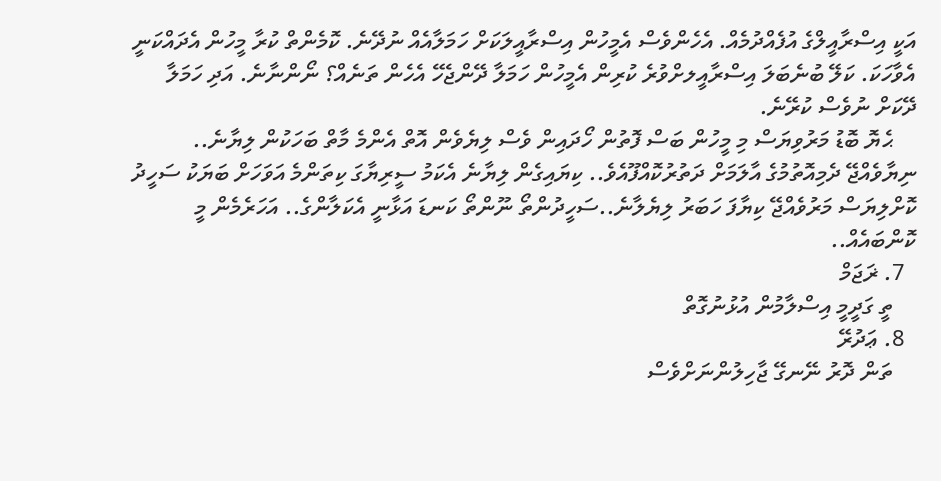އަކީ އިސްރާއީލްގެ އުފެއްދުމެއް. އެހެންވެސް އެމީހުން އިސްރާއީލަކަށް ހަމަލާއެއް ނުދޭނެ. ކޮމެންތް ކުރާ މީހުން އެދައްކަނީ އެވާހަކަ. ކަލޭ ބުނެބަލަ އިސްރާއީލށްވުރެ ކުރިން އެމީހުން ހަމަލާ ދޭންޖެހޭ އެހެން ތަނެއް؟ ނޯންނާނެ. އަދި ހަމަލާ ދޭކަށް ނުވެސް ކުރޭނެ.
    ޙެޔޮ ބޮޑު މަރުވިޔަސް މި މީހުން ބަސް ފޮތުން ހޯދައިން ވެސް ލިޔެވެން އޮތް އެންމެ މާތް ބަހަކުން ލިޔާނެ.. ނިޔާވެއްޖޭ ދެމިއޮތުމުގެ އާލަމަށް ދަތުރުކޮއްފޫއެވެ.. ކިޔައިގެން ލިޔާނެ އެކަމު ސީރިޔާގަ ކިތަންމެ އަވަހަށް ބަޔަކު ސަހީދު ކޮށްލިޔަސް މަރުވެއްޖޭ ކިޔާފަ ހަބަރު ލިޔެލާނެ..ސަހީދުންތޯ ނޫންތޯ ކަނޑަ އަޅާނީ އެކަލާންގެ.. އަހަރެމެން މީ ކޮންބައެއް..
  7. ޜަޖަމް
    ތީ ގަދީމީ އިސްލާމުން އުޅުނުގޮތް
  8. ޢަދުރޭ
    ތަން ދޮރު ނޭނގޭ ޖާހިލުންނަށްވެސް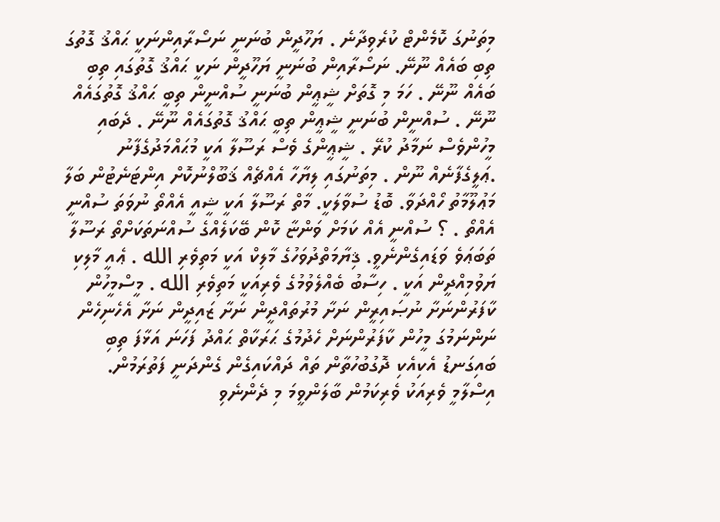މިތަނުގަ ކޮމެންޓް ކުރެވިދާނެ . ޔަހޫދީން ބުނަނީ ނަސޯރާއިންނަކީ ޙައްޤު ގޮތުގަ ތިބި ބައެއް ނޫނޭ. ނަސޯރާއިން ބުނަނީ ޔަހޫދީން ނަކީ ޙައްޤު ގޮތުގައި ތިބި ބައެއް ނޫނޭ . ހަމަ މި ގޮތަށް ޝީޢީން ބުނަނީ ސުއްނީން ތިބީ ޙައްޤު ގޮތުގައެއް ނޫނޭ . ސުއްނީން ބުނަނީ ޝީޢީން ތިބީ ޙައްޤު ގޮތުގައެއް ނޫނޭ . ދެބައި މީހުންވެސް ނަމާދު ކުރޭ . ޝީޢީންގެ ވެސް ރަސޫލާ އަކީ މުޙައްމަދުގެފާނު .ޢަލީގެފާނެއް ނޫން . މިތަނުގައި ލިޔާހާ އެއްޗެއް ޤަބޫލްނުކޮށް އިންޓަނެޓުން ބަލާ މަޢުލޫމާތު ހޯއްދަވާ. ބޮޑު ސުވާލަކީ. މާތް ރަސޫލާ އަކީ ޝީއީ އެއްތޯ ނުވަތަ ސުއްނީ އެއްތޯ . ؟ ސުއްނީ އެއް ކަމަށް ވަންޏާ ކޮން ބޭކަލެއްގެ ސުއްނަތަކަށްތޯ ރަސޫލާ ތަބަޢަވެ ވަޑައިގެންނެވީ. ޤިޔާމަތްދުވަހުގެ މާލިކް އަކީ މަތިވެރި الله . ޢެއީ މާލިކި ޔަވުމިއްދީން އަކީ . ހިސާބު ބެއްލެވުމުގެ ވެރިއަކީ މަތިވެރި الله . މީސްމީހުން ކާފަރުންނަށާ ނުޞައިރީން ނަށާ މުރުތައްދީން ނަށާ ޒައިދީން ނަށާ އެހެނިހެން ނަންނަމުގަ މީހުން ކާފަރުންނަށް ހެދުމުގެ ޙަރަކާތް ޙައްދު ފަހަނަ އަޅާފަ ތިބި ބައިގަނޑު އެކިއެކި ދޮގުބުހުތާން ތައް ދައްކައިގެން ގެންދަނީ ފަތުރަމުން. އިސްލާމީ ވެރިއަކު ވެރިކަމުން ބާލަންވީމަ މި ދެންނެވި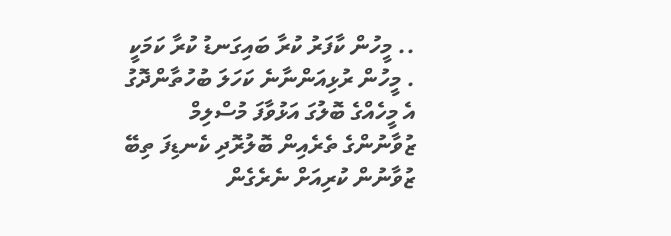.. މީހުން ކާފަރު ކުރާ ބައިގަނޑު ކުރާ ކަމަކީ . މީހުން ރުޅިއަންނާނެ ކަހަލަ ބުހުތާންދޮގު އެ މީހެއްގެ ބޮލުގަ އަޅުވާފަ މުސްލިމް ޒުވާނުންގެ ތެރެއިން ބޮލުރޮދި ކެނޑިފަ ތިބޭ ޒުވާނުން ކުރިއަށް ނެރެގެން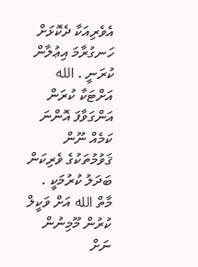އެވެރިއަކާ ދެކޮޅަށް ހަނގުރާމަ އިޢުލާން ކުރަނީ . الله އަށްޓަކާ ކުރަން އަންގަވާފަ އޮންނަ ކަމެއް ނޫން ޤަވުމުތަކުގެ ވެރިކަން ބަދަލު ކުރުމަކީ . މާތް الله އަށް ވަކީލް ކުރުން މޫމިނުން ނަށް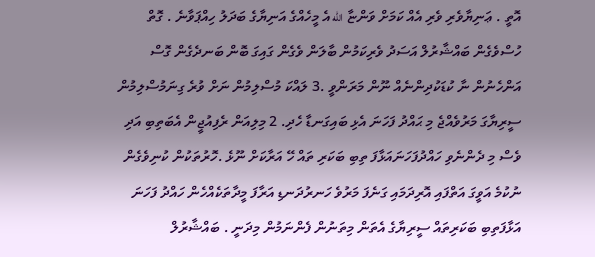އޮތީ . ޢަނިޔާވެރި ވެރި އެއް ކަމަށް ވަންޏާ الله އެ މީހެއްގެ އަނިޔާގެ ބަދަލު ހިއްޕަވާނެ . ގޮތް ހުސްވެގެން ބައްޝާރުލް އަސަދު ވެރިކަމުން ބާލަން ވެގެން ގައިގަ ބޮން ބަނދެގެން ގޮސް އަންހެނުން ނާ ކުޑަކުދިންނެއް ނޫން މަރަންވީ .3 ލައްކަ މުސްލިމުން ނަށް ވުރެ ގިނަމުސްލިމުން ސީރިޔާގަ މަރުވެއްޖެ މި ޙައްދު ފަހަނަ އެޅި ބައިގަނޑާ ހެދި. 2 މިލިއަން ރެފިއުޖީން އެބަތިބި އަދި ވެސް މި ދެންނެވި ހައްދުފަހަނައަޅާފަ ތިބި ބަކަރި ތައް ހޭ އަރާކަށް ނޫޅެ .ހޮރުތަކުން ކުނިވެގެން ނުކުމެ އަވީގަ އަތްފައި އޮރިދަމައި ގަނެފަ މަރުވެ ހަނރުދަނޑި އަރާފަ މީދާތަކެއްހެން ހައްދު ފަހަނަ އަޅާފަތިބި ބަކަރިތައް ސީރިޔާގެ އެތަން މިތަނުން ފެންނަމުން މިދަނީ . ބައްޝާރުލް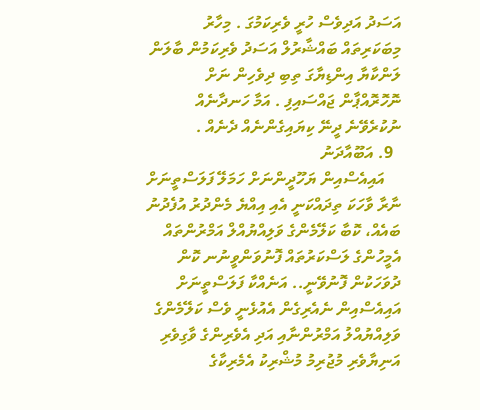އަސަދު އަދިވެސް ހުރީ ވެރިކަމުގަ . މިހާރު މިބަކަރިތައް ބައްޝާރުލް އަސަދު ވެރިކަމުން ބާލަން ލަންކާޔާ އިންޑިޔާގަ ތިބި ދިވެހިން ނަށް ނޮހޮރޮއްޕާން ޖައްސައިފި . އަމާ ހަނދާނެއް ނުކުރެވޭނެ ދީނޭ ކިޔައިގެންނެއް ދެނެއް .
  9. އަބޫއާދަނު
    އައިއެސްއިން ޔަހޫދީންނަށް ހަމަލޭ ފަލަސްތީނަށް ނާރާ ވާހަކަ ތިދައްކަނީ އެއި އިއްޔެ މެންދުރު އުފެދުނު ބައެއް، ކޮބާ ކަލޭމެންގެ ވަލިއްޔުއްލް އަމްރުންތައް އެމީހުންގެ ލަސްކަރުތައް ފޮނުވަންވީނުނ ކޮން ދުވަހަކުން ފޮނުވޭނީ.. އަނެއްކާ ފަލަސްތީނަށް އައިއެސްއިން ނެއެރިގެން އެއުޅެނީ ވެސް ކަލޭމެންގެ ވަލިއްޔުއްލު އަމްރުންނާއި އަދި އެވެރިންގެ ވާގިވެރި އަނިޔާވެރި މުޖުރިމު މުޝްރިކު އެމެރިކާގެ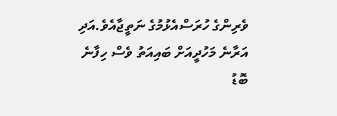ވެރިންގެ ހުރަސްއެޅުމުގެ ނަތީޖާއެވެ.އަދި އަރާނެ މަހުދީއަށް ބައިއަތު ވެސް ހިފާނެ ބޮޑު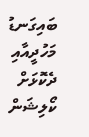ބައިގަނޑު މަހުދީއާއި ދެކޮޅަށް ކޯލިޝަން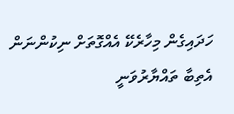ހަދައިގެން މިހާރެކޭ އެއްގޮތަށް ނިކުންނަން އެތިބާ ތައްޔާރުވަނީ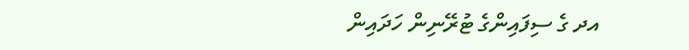އދ ގެ ސިފައިންގެ ޓުރޭނިން ހަދައިން